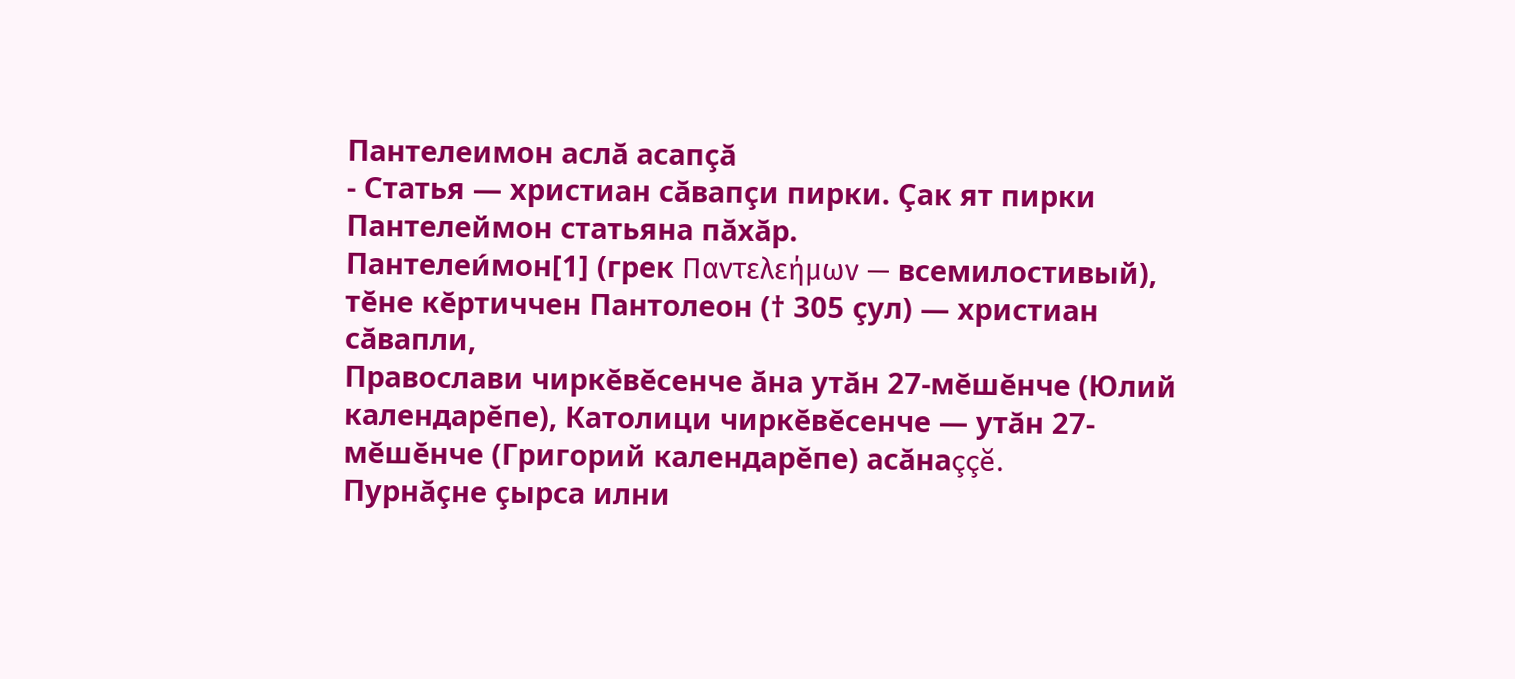Пантелеимон аслă асапçă
- Статья — христиан сăвапçи пирки. Çак ят пирки Пантелеймон статьяна пăхăр.
Пантелеи́мон[1] (грек Παντελεήμων — всемилостивый), тĕне кĕртиччен Пантолеон († 305 çул) — христиан сăвапли,
Православи чиркĕвĕсенче ăна утăн 27-мĕшĕнче (Юлий календарĕпе), Католици чиркĕвĕсенче — утăн 27-мĕшĕнче (Григорий календарĕпе) асăнаççĕ.
Пурнăçне çырса илни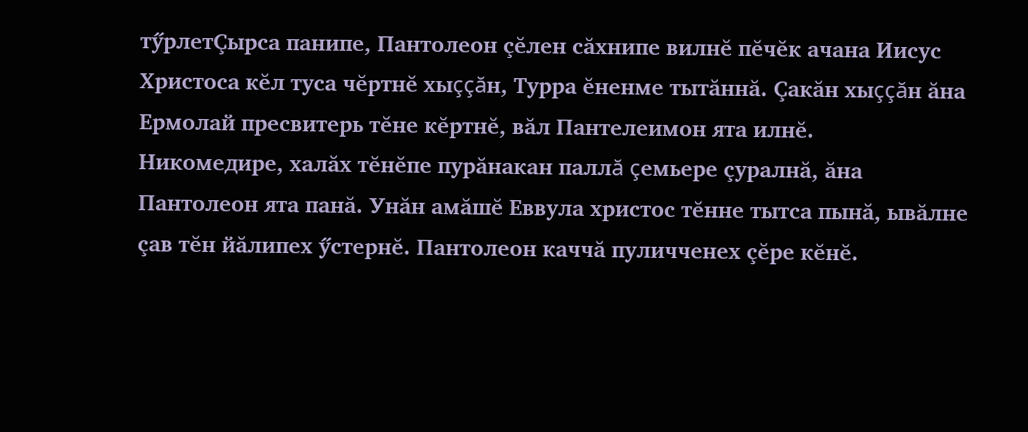тӳрлетÇырса панипе, Пантолеон çĕлен сăхнипе вилнĕ пĕчĕк ачана Иисус Христоса кĕл туса чĕртнĕ хыççăн, Турра ĕненме тытăннă. Çакăн хыççăн ăна Ермолай пресвитерь тĕне кĕртнĕ, вăл Пантелеимон ята илнĕ.
Никомедире, халăх тĕнĕпе пурăнакан паллă çемьере çуралнă, ăна Пантолеон ята панă. Унăн амăшĕ Еввула христос тĕнне тытса пынă, ывăлне çав тĕн йăлипех ӳстернĕ. Пантолеон каччă пуличченех çĕре кĕнĕ.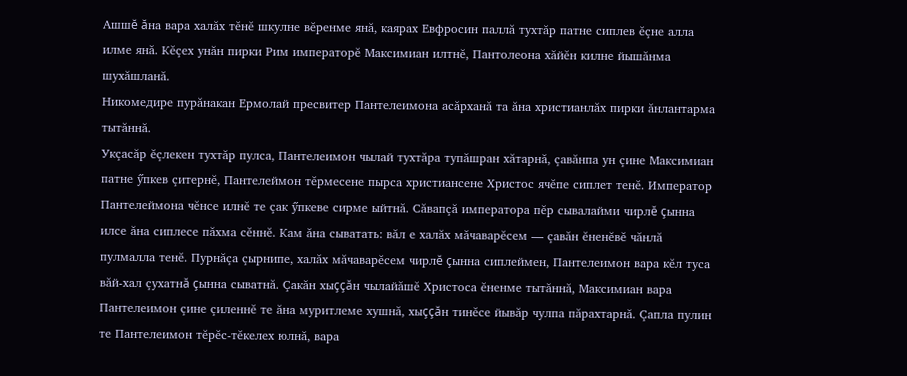Ашшĕ ăна вара халăх тĕнĕ шкулне вĕренме янă, каярах Евфросин паллă тухтăр патне сиплев ĕçне алла илме янă. Кĕçех унăн пирки Рим императорĕ Максимиан илтнĕ, Пантолеона хăйĕн килне йышăнма шухăшланă.
Никомедире пурăнакан Ермолай пресвитер Пантелеимона асăрханă та ăна христианлăх пирки ăнлантарма тытăннă.
Укçасăр ĕçлекен тухтăр пулса, Пантелеимон чылай тухтăра тупăшран хăтарнă, çавăнпа ун çине Максимиан патне ӳпкев çитернĕ, Пантелеймон тĕрмесене пырса христиансене Христос ячĕпе сиплет тенĕ. Император Пантелеймона чĕнсе илнĕ те çак ӳпкеве сирме ыйтнă. Сăвапçă императора пĕр сывалайми чирлĕ çынна илсе ăна сиплесе пăхма сĕннĕ. Кам ăна сыватать: вăл е халăх мăчаварĕсем — çавăн ĕненĕвĕ чăнлă пулмалла тенĕ. Пурнăçа çырнипе, халăх мăчаварĕсем чирлĕ çынна сиплеймен, Пантелеимон вара кĕл туса вăй-хал çухатнă çынна сыватнă. Çакăн хыççăн чылайăшĕ Христоса ĕненме тытăннă, Максимиан вара Пантелеимон çине çиленнĕ те ăна муритлеме хушнă, хыççăн тинĕсе йывăр чулпа пăрахтарнă. Çапла пулин те Пантелеимон тĕрĕс-тĕкелех юлнă, вара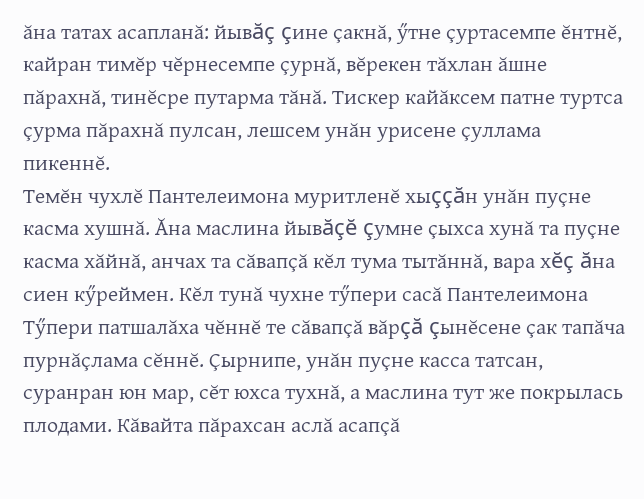ăна татах асапланă: йывăç çине çакнă, ӳтне çуртасемпе ĕнтнĕ, кайран тимĕр чĕрнесемпе çурнă, вĕрекен тăхлан ăшне пăрахнă, тинĕсре путарма тăнă. Тискер кайăксем патне туртса çурма пăрахнă пулсан, лешсем унăн урисене çуллама пикеннĕ.
Темĕн чухлĕ Пантелеимона муритленĕ хыççăн унăн пуçне касма хушнă. Ăна маслина йывăçĕ çумне çыхса хунă та пуçне касма хăйнă, анчах та сăвапçă кĕл тума тытăннă, вара хĕç ăна сиен кӳреймен. Кĕл тунă чухне тӳпери сасă Пантелеимона Тӳпери патшалăха чĕннĕ те сăвапçă вăрçă çынĕсене çак тапăча пурнăçлама сĕннĕ. Çырнипе, унăн пуçне касса татсан, суранран юн мар, сĕт юхса тухнă, а маслина тут же покрылась плодами. Кăвайта пăрахсан аслă асапçă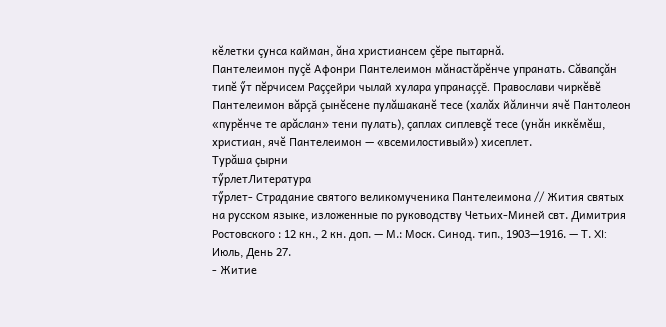кĕлетки çунса кайман, ăна христиансем çĕре пытарнă.
Пантелеимон пуçĕ Афонри Пантелеимон мăнастăрĕнче упранать. Сăвапçăн типĕ ӳт пĕрчисем Раççейри чылай хулара упранаççĕ. Православи чиркĕвĕ Пантелеимон вăрçă çынĕсене пулăшаканĕ тесе (халăх йăлинчи ячĕ Пантолеон «пурĕнче те арăслан» тени пулать), çаплах сиплевçĕ тесе (унăн иккĕмĕш, христиан, ячĕ Пантелеимон — «всемилостивый») хисеплет.
Турăша çырни
тӳрлетЛитература
тӳрлет- Страдание святого великомученика Пантелеимона // Жития святых на русском языке, изложенные по руководству Четьих-Миней свт. Димитрия Ростовского : 12 кн., 2 кн. доп. — М.: Моск. Синод. тип., 1903—1916. — Т. XI: Июль, День 27.
- Житие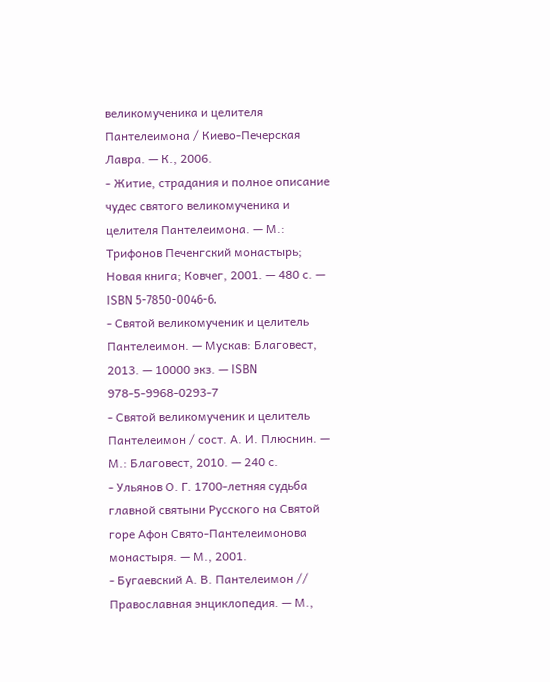великомученика и целителя Пантелеимона / Киево-Печерская Лавра. — К., 2006.
- Житие, страдания и полное описание чудес святого великомученика и целителя Пантелеимона. — М.: Трифонов Печенгский монастырь; Новая книга; Ковчег, 2001. — 480 с. — ISBN 5-7850-0046-6.
- Святой великомученик и целитель Пантелеимон. — Мускав: Благовест, 2013. — 10000 экз. — ISBN 978-5-9968-0293-7
- Святой великомученик и целитель Пантелеимон / сост. А. И. Плюснин. — М.: Благовест, 2010. — 240 с.
- Ульянов О. Г. 1700-летняя судьба главной святыни Русского на Святой горе Афон Свято-Пантелеимонова монастыря. — М., 2001.
- Бугаевский А. В. Пантелеимон // Православная энциклопедия. — М.,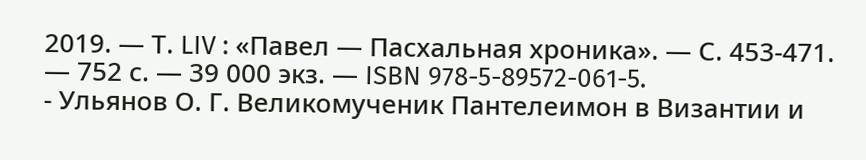2019. — Т. LIV : «Павел — Пасхальная хроника». — С. 453-471. — 752 с. — 39 000 экз. — ISBN 978-5-89572-061-5.
- Ульянов О. Г. Великомученик Пантелеимон в Византии и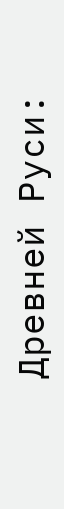Древней Руси: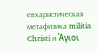евхаристическая метафизика militia Christi и Άγιοι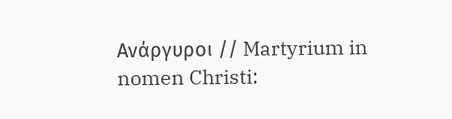Ανάργυροι // Martyrium in nomen Christi: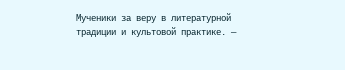Мученики за веру в литературной традиции и культовой практике. —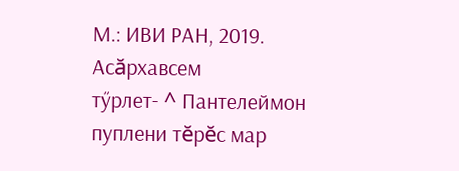М.: ИВИ РАН, 2019.
Асăрхавсем
тӳрлет- ^ Пантелеймон пуплени тĕрĕс мар